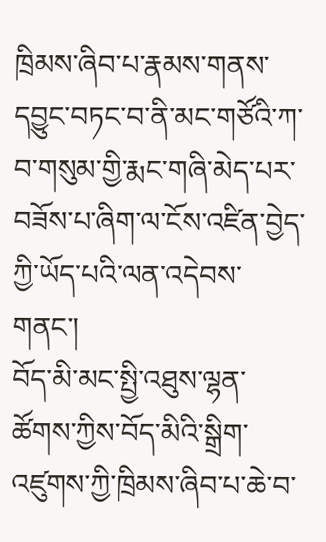ཁྲིམས་ཞིབ་པ་རྣམས་གནས་དབྱུང་བཏང་བ་ནི་མང་གཙོའི་ཀ་བ་གསུམ་གྱི་རྨང་གཞི་མེད་པར་བཟོས་པ་ཞིག་ལ་ངོས་འཛིན་བྱེད་ཀྱི་ཡོད་པའི་ལན་འདེབས་གནང་།
བོད་མི་མང་སྤྱི་འཐུས་ལྷན་ཚོགས་ཀྱིས་བོད་མིའི་སྒྲིག་འཛུགས་ཀྱི་ཁྲིམས་ཞིབ་པ་ཆེ་བ་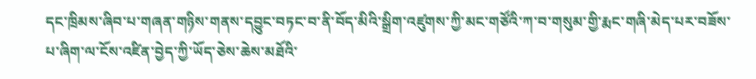དང་ཁྲིམས་ཞིབ་པ་གཞན་གཉིས་གནས་དབྱུང་བཏང་བ་ནི་བོད་མིའི་སྒྲིག་འཛུགས་ཀྱི་མང་གཙོའི་ཀ་བ་གསུམ་གྱི་རྨང་གཞི་མེད་པར་བཟོས་པ་ཞིག་ལ་ངོས་འཛིན་བྱེད་ཀྱི་ཡོད་ཅེས་ཆེས་མཐོའི་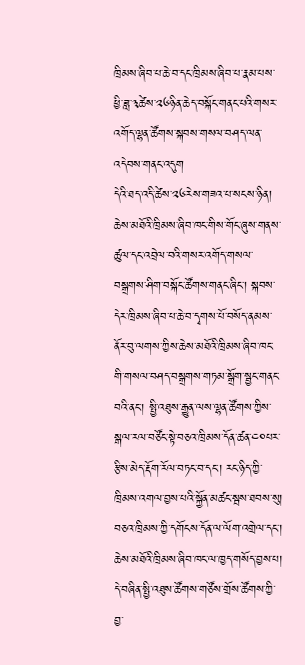ཁྲིམས་ཞིབ་པ་ཆེ་བ་དང་ཁྲིམས་ཞིབ་པ་རྣམ་པས་ཕྱི་ཟླ་༣ཚེས་༢༦ཉིན་ཆེད་བསྐོང་གནང་པའི་གསར་འགོད་ལྷན་ཚོགས་སྐབས་གསལ་བཤད་ལན་འདེབས་གནང་འདུག
དེའི་ཐད་འདི་ཚེས་༢༦རེས་གཟའ་པ་སངས་ཉིན། ཆེས་མཐོའི་ཁྲིམས་ཞིབ་ཁང་གིས་གོང་ཞུས་གནས་ཚུལ་དང་འབྲེལ་བའི་གསར་འགོད་གསལ་བསྒྲགས་ཤིག་བསྐོང་ཚོགས་གནང་ཞིང་། སྐབས་དེར་ཁྲིམས་ཞིབ་པ་ཆེ་བ་དྭགས་པོ་བསོད་ནམས་ནོར་བུ་ལགས་ཀྱིས་ཆེས་མཐོའི་ཁྲིམས་ཞིབ་ཁང་གི་གསལ་བཤད་བསྒྲགས་གཏམ་སྒྲོག་སྦྱང་གནང་བའི་ནང་། སྤྱི་འཐུས་རྒྱུན་ལས་ལྷན་ཚོགས་ཀྱིས་སྒལ་རལ་བཙོང་སྟེ་བཅའ་ཁྲིམས་དོན་ཚན་༤༠པར་རྩིས་མེད་རྡོག་རོལ་བཏང་བ་དང་། རང་ཉིད་ཀྱི་ཁྲིམས་འགལ་བྱས་པའི་སྐྱོན་མཚང་སྦས་ཐབས་སུ། བཅའ་ཁྲིམས་ཀྱི་དགོངས་དོན་ལ་ལོག་འགྲེལ་དང་། ཆེས་མཐོའི་ཁྲིམས་ཞིབ་ཁང་ལ་ཁྱད་གསོད་བྱས་པ། དེ་བཞིན་སྤྱི་འཐུས་ཚོགས་གཙོས་གྲོས་ཚོགས་ཀྱི་བྱ་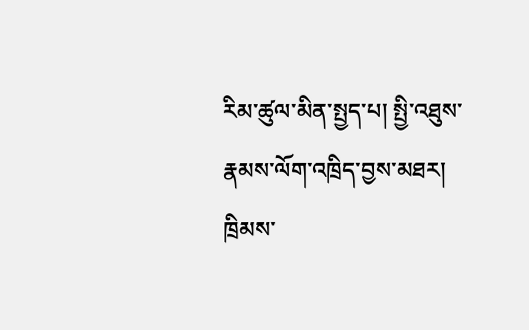རིམ་ཚུལ་མིན་སྤྱད་པ། སྤྱི་འཐུས་རྣམས་ལོག་འཁྲིད་བྱས་མཐར། ཁྲིམས་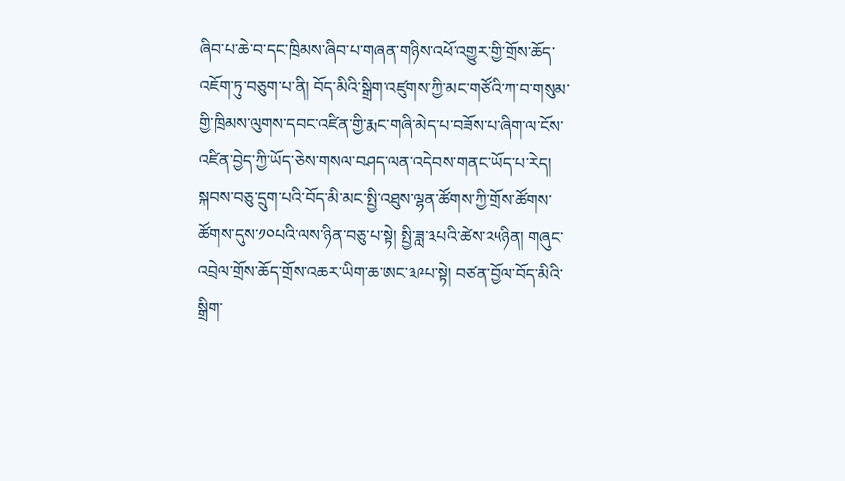ཞིབ་པ་ཆེ་བ་དང་ཁྲིམས་ཞིབ་པ་གཞན་གཉིས་འཕོ་འགྱུར་གྱི་གྲོས་ཆོད་འཇོག་ཏུ་བཅུག་པ་ནི། བོད་མིའི་སྒྲིག་འཛུགས་ཀྱི་མང་གཙོའི་ཀ་བ་གསུམ་གྱི་ཁྲིམས་ལུགས་དབང་འཛིན་གྱི་རྨང་གཞི་མེད་པ་བཟོས་པ་ཞིག་ལ་ངོས་འཛིན་བྱེད་ཀྱི་ཡོད་ཅེས་གསལ་བཤད་ལན་འདེབས་གནང་ཡོད་པ་རེད།
སྐབས་བཅུ་དྲུག་པའི་བོད་མི་མང་སྤྱི་འཐུས་ལྷན་ཚོགས་ཀྱི་གྲོས་ཚོགས་ཚོགས་དུས་༡༠པའི་ལས་ཉིན་བཅུ་པ་སྟེ། སྤྱི་ཟླ་༣པའི་ཚེས་༢༥ཉིན། གཞུང་འབྲེལ་གྲོས་ཆོད་གྲོས་འཆར་ཡིག་ཆ་ཨང་༣༩པ་སྟེ། བཙན་བྱོལ་བོད་མིའི་སྒྲིག་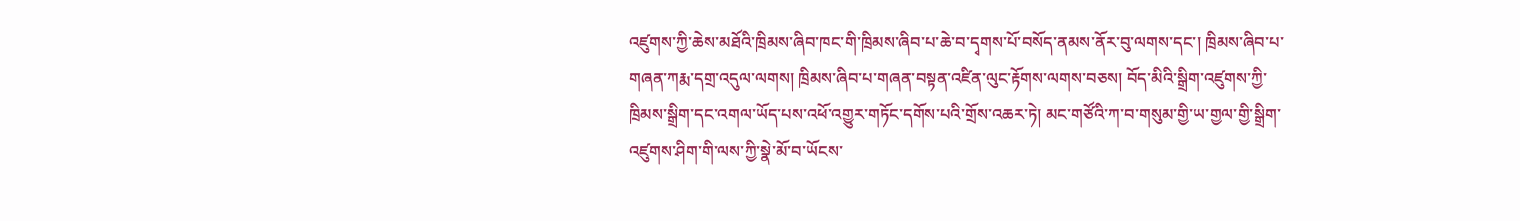འཛུགས་ཀྱི་ཆེས་མཐོའི་ཁྲིམས་ཞིབ་ཁང་གི་ཁྲིམས་ཞིབ་པ་ཆེ་བ་དྭགས་པོ་བསོད་ནམས་ནོར་བུ་ལགས་དང་། ཁྲིམས་ཞིབ་པ་གཞན་ཀརྨ་དགྲ་འདུལ་ལགས། ཁྲིམས་ཞིབ་པ་གཞན་བསྟན་འཛིན་ལུང་རྟོགས་ལགས་བཅས། བོད་མིའི་སྒྲིག་འཛུགས་ཀྱི་ཁྲིམས་སྒྲིག་དང་འགལ་ཡོད་པས་འཕོ་འགྱུར་གཏོང་དགོས་པའི་གྲོས་འཆར་ཏེ། མང་གཙོའི་ཀ་བ་གསུམ་གྱི་ཡ་གྱལ་གྱི་སྒྲིག་འཛུགས་ཤིག་གི་ལས་ཀྱི་སྣེ་མོ་བ་ཡོངས་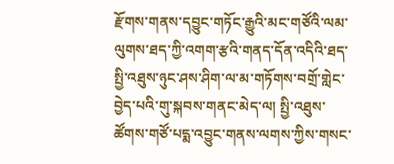རྫོགས་གནས་དབྱུང་གཏོང་རྒྱུའི་མང་གཙོའི་ལམ་ལུགས་ཐད་ཀྱི་འགག་རྩའི་གནད་དོན་འདིའི་ཐད་སྤྱི་འཐུས་ཉུང་ཤས་ཤིག་ལ་མ་གཏོགས་བགྲོ་གླེང་བྱེད་པའི་གུ་སྐབས་གནང་མེད་ལ། སྤྱི་འཐུས་ཚོགས་གཙོ་པདྨ་འབྱུང་གནས་ལགས་ཀྱིས་གསང་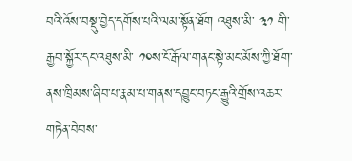བའི་འོས་བསྡུ་བྱེད་དགོས་པའི་ལམ་སྟོན་ཐོག འཐུས་མི་ ༣༡ གི་རྒྱབ་སྐྱོར་དང་འཐུས་མི་ ༡༠ས་ངོ་རྒོལ་གནང་སྟེ་མང་མོས་ཀྱི་ཐོག་ནས་ཁྲིམས་ཞིབ་པ་རྣམ་པ་གནས་དབྱུང་བཏང་རྒྱུའི་གྲོས་འཆར་གཏེན་བེབས་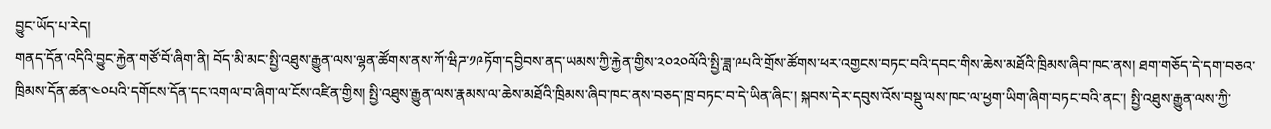བྱུང་ཡོད་པ་རེད།
གནད་དོན་འདིའི་བྱུང་རྐྱེན་གཙོ་བོ་ཞིག་ནི། བོད་མི་མང་སྤྱི་འཐུས་རྒྱུན་ལས་ལྷན་ཚོགས་ནས་ཀོ་ཝིཌ་༡༩ཏོག་དབྱིབས་ནད་ཡམས་ཀྱི་རྐྱེན་གྱིས་༢༠༢༠ལོའི་སྤྱི་ཟླ་༩པའི་གྲོས་ཚོགས་ཕར་འགྱངས་བཏང་བའི་དབང་གིས་ཆེས་མཐོའི་ཁྲིམས་ཞིབ་ཁང་ནས། ཐག་གཅོད་དེ་དག་བཅའ་ཁྲིམས་དོན་ཚན་༤༠པའི་དགོངས་དོན་དང་འགལ་བ་ཞིག་ལ་ངོས་འཛིན་གྱིས། སྤྱི་འཐུས་རྒྱུན་ལས་རྣམས་ལ་ཆེས་མཐོའི་ཁྲིམས་ཞིབ་ཁང་ནས་བཅད་ཁྲ་བཏང་བ་དེ་ཡིན་ཞིང་། སྐབས་དེར་དབུས་འོས་བསྡུ་ལས་ཁང་ལ་ཕྱག་ཡིག་ཞིག་བཏང་བའི་ནང་། སྤྱི་འཐུས་རྒྱུན་ལས་ཀྱི་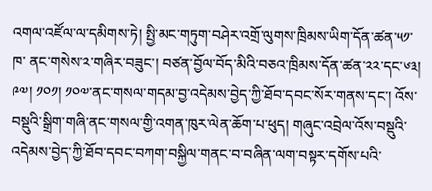འགལ་འཛོལ་ལ་དམིགས་ཏེ། སྤྱི་མང་གཏུག་བཤེར་འགྲོ་ལུགས་ཁྲིམས་ཡིག་དོན་ཚན་༥༡་ཁ་ ནང་གསེས་༢་གཞིར་བཟུང་། བཙན་བྱོལ་བོད་མིའི་བཅའ་ཁྲིམས་དོན་ཚན་༢༢་དང་༦༣། ༩༧། ༡༠༡། ༡༠༧་ནང་གསལ་གདམ་བྱ་འདེམས་བྱེད་ཀྱི་ཐོབ་དབང་སོར་གནས་དང་། འོས་བསྡུའི་སྒྲིག་གཞི་ནང་གསལ་གྱི་འགན་ཁུར་ལེན་ཆོག་པ་ཕུད། གཞུང་འབྲེལ་འོས་བསྡུའི་འདེམས་བྱེད་ཀྱི་ཐོབ་དབང་བཀག་བསྐྱིལ་གནང་བ་བཞིན་ལག་བསྟར་དགོས་པའི་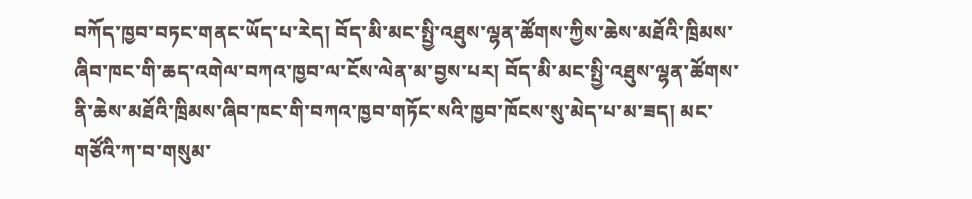བཀོད་ཁྱབ་བཏང་གནང་ཡོད་པ་རེད། བོད་མི་མང་སྤྱི་འཐུས་ལྷན་ཚོགས་ཀྱིས་ཆེས་མཐོའི་ཁྲིམས་ཞིབ་ཁང་གི་ཆད་འགེལ་བཀའ་ཁྱབ་ལ་ངོས་ལེན་མ་བྱས་པར། བོད་མི་མང་སྤྱི་འཐུས་ལྷན་ཚོགས་ནི་ཆེས་མཐོའི་ཁྲིམས་ཞིབ་ཁང་གི་བཀའ་ཁྱབ་གཏོང་སའི་ཁྱབ་ཁོངས་སུ་མེད་པ་མ་ཟད། མང་གཙོའི་ཀ་བ་གསུམ་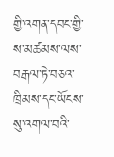གྱི་འགན་དབང་གྱི་ས་མཚམས་ལས་བརྒལ་ཏེ་བཅའ་ཁྲིམས་དང་ཡོངས་སུ་འགལ་བའི་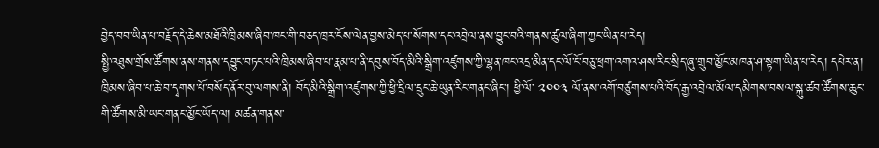བྱེད་བབ་ཡིན་པ་བརྗོད་དེ་ཆེས་མཐོའི་ཁྲིམས་ཞིབ་ཁང་གི་བཅད་ཁྲར་ངོས་ལེན་བྱས་མེད་པ་སོགས་དང་འབྲེལ་ནས་བྱུང་བའི་གནས་ཚུལ་ཞིག་ཀྱང་ཡིན་པ་རེད།
སྤྱི་འཐུས་གྲོས་ཚོགས་ནས་གནས་དབྱུང་བཏང་པའི་ཁྲིམས་ཞིབ་པ་རྣམ་པ་ནི་དབུས་བོད་མིའི་སྒྲིག་འཛུགས་ཀྱི་ལྷན་ཁང་འདྲ་མིན་དང་ལོ་ངོ་བཅུ་ཕྲག་འགའ་ཤས་རིང་སྲིད་ཞུ་གྲུབ་མྱོང་མཁན་ཤ་སྟག་ཡིན་པ་རེད། དཔེར་ན། ཁྲིམས་ཞིབ་པ་ཆེ་བ་དྭགས་པོ་བསོད་ནོར་བུ་ལགས་ནི། བོད་མིའི་སྒྲིག་འཛུགས་ཀྱི་ཕྱི་དྲིལ་དྲུང་ཆེ་ཡུན་རིང་གནང་ཞིང་། ཕྱི་ལོ་ ༢༠༠༣ ལོ་ནས་འགོ་བཙུགས་པའི་བོད་རྒྱ་འབྲེལ་མོལ་དམིགས་བསལ་སྐུ་ཚབ་ཚོགས་ཆུང་གི་ཚོགས་མི་ཡང་གནང་མྱོང་ཡོད་ལ། མཚན་གནས་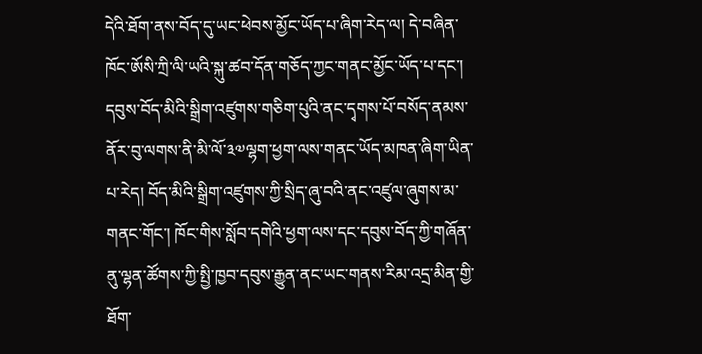དེའི་ཐོག་ནས་བོད་དུ་ཡང་ཕེབས་མྱོང་ཡོད་པ་ཞིག་རེད་ལ། དེ་བཞིན་ཁོང་ཨོསི་ཀྲི་ལི་ཡའི་སྐུ་ཚབ་དོན་གཅོད་ཀྱང་གནང་མྱོང་ཡོད་པ་དང་། དབུས་བོད་མིའི་སྒྲིག་འཛུགས་གཅིག་པུའི་ནང་དྭགས་པོ་བསོད་ནམས་ནོར་བུ་ལགས་ནི་མི་ལོ་༣༧ལྷག་ཕྱག་ལས་གནང་ཡོད་མཁན་ཞིག་ཡིན་པ་རེད། བོད་མིའི་སྒྲིག་འཛུགས་ཀྱི་སྲིད་ཞུ་བའི་ནང་འཛུལ་ཞུགས་མ་གནང་གོང་། ཁོང་གིས་སློབ་དགེའི་ཕྱག་ལས་དང་དབུས་བོད་ཀྱི་གཞོན་ནུ་ལྷན་ཚོགས་ཀྱི་སྤྱི་ཁྱབ་དབུས་རྒྱུན་ནང་ཡང་གནས་རིམ་འདྲ་མིན་གྱི་ཐོག་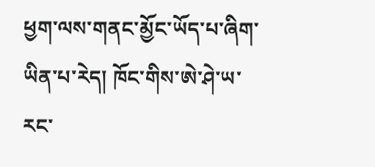ཕྱག་ལས་གནང་མྱོང་ཡོད་པ་ཞིག་ཡིན་པ་རེད། ཁོང་གིས་ཨེ་ཤེ་ཡ་རང་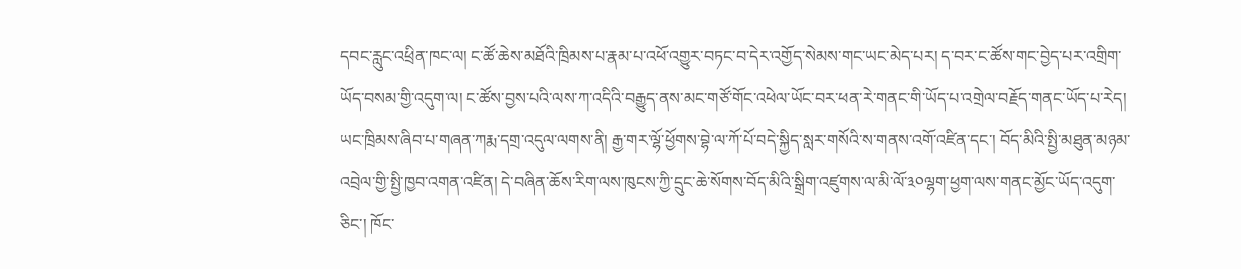དབང་རླུང་འཕྲིན་ཁང་ལ། ང་ཚོ་ཆེས་མཐོའི་ཁྲིམས་པ་རྣམ་པ་འཕོ་འགྱུར་བཏང་བ་དེར་འགྱོད་སེམས་གང་ཡང་མེད་པར། ད་བར་ང་ཚོས་གང་བྱེད་པར་འགྲིག་ཡོད་བསམ་གྱི་འདུག་ལ། ང་ཚོས་བྱས་པའི་ལས་ཀ་འདིའི་བརྒྱུད་ནས་མང་གཙོ་གོང་འཕེལ་ཡོང་བར་ཕན་རེ་གནང་གི་ཡོད་པ་འགྲེལ་བརྗོད་གནང་ཡོད་པ་རེད།
ཡང་ཁྲིམས་ཞིབ་པ་གཞན་ཀརྨ་དགྲ་འདུལ་ལགས་ནི། རྒྱ་གར་ལྷོ་ཕྱོགས་བྷེ་ལ་ཀོ་པོ་བདེ་སྐྱིད་སླར་གསོའི་ས་གནས་འགོ་འཛིན་དང་། བོད་མིའི་སྤྱི་མཐུན་མཉམ་འབྲེལ་གྱི་སྤྱི་ཁྱབ་འགན་འཛིན། དེ་བཞིན་ཆོས་ཪིག་ལས་ཁུངས་ཀྱི་དྲུང་ཆེ་སོགས་བོད་མིའི་སྒྲིག་འཛུགས་ལ་མི་ལོ་༣༠ལྷག་ཕྱག་ལས་གནང་མྱོང་ཡོད་འདུག་ཅིང་། ཁོང་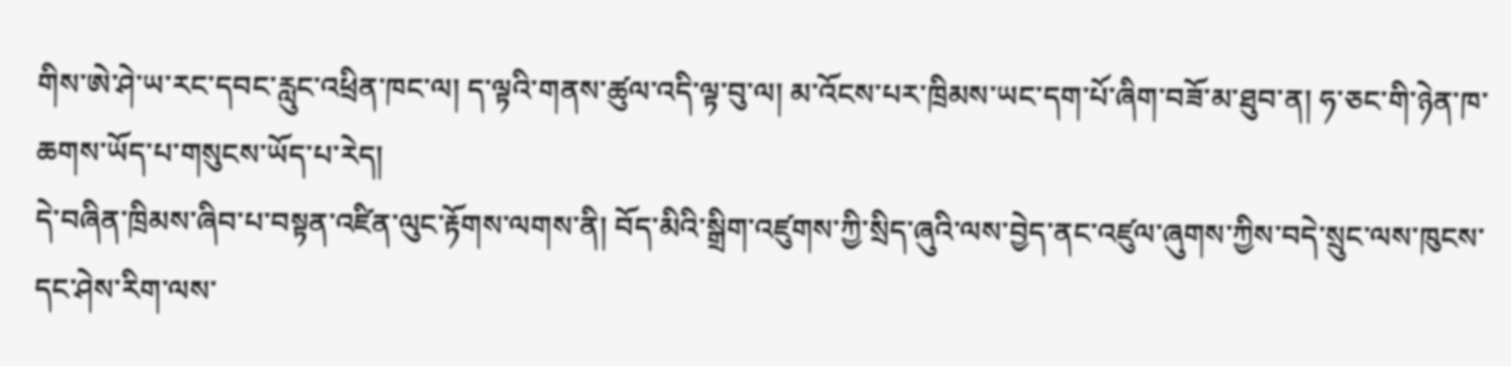གིས་ཨེ་ཤེ་ཡ་རང་དབང་རླུང་འཕྲིན་ཁང་ལ། ད་ལྟའི་གནས་ཚུལ་འདི་ལྟ་བུ་ལ། མ་འོངས་པར་ཁྲིམས་ཡང་དག་པོ་ཞིག་བཟོ་མ་ཐུབ་ན། ཧ་ཅང་གི་ཉེན་ཁ་ཆགས་ཡོད་པ་གསུངས་ཡོད་པ་རེད།
དེ་བཞིན་ཁྲིམས་ཞིབ་པ་བསྟན་འཛིན་ལུང་རྟོགས་ལགས་ནི། བོད་མིའི་སྒྲིག་འཛུགས་ཀྱི་སྲིད་ཞུའི་ལས་བྱེད་ནང་འཛུལ་ཞུགས་ཀྱིས་བདེ་སྲུང་ལས་ཁུངས་དང་ཤེས་རིག་ལས་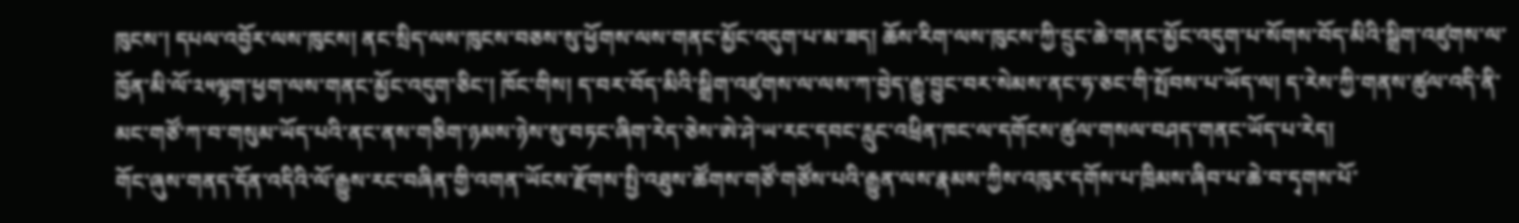ཁུངས་། དཔལ་འབྱོར་ལས་ཁུངས། ནང་སྲིད་ལས་ཁུངས་བཅས་སུ་ཕྱོགས་ལས་གནང་མྱོང་འདུག་པ་མ་ཟད། ཆོས་རིག་ལས་ཁུངས་ཀྱི་དྲུང་ཆེ་གནང་མྱོང་འདུག་པ་སོགས་བོད་མིའི་སྒྲིག་འཛུགས་ལ་ཁྱོན་མི་ལོ་༢༥ལྷག་ཕྱག་ལས་གནང་མྱོང་འདུག་ཅིང་། ཁོང་གིས། ད་བར་བོད་མིའི་སྒྲིག་འཛུགས་ལ་ལས་ཀ་བྱེད་རྒྱུ་བྱུང་བར་སེམས་ནང་ཧ་ཅང་གི་སྤོབས་པ་ཡོད་ལ། ད་རེས་ཀྱི་གནས་ཚུལ་འདི་ནི་མང་གཙོ་ཀ་བ་གསུམ་ཡོད་པའི་ནང་ནས་གཅིག་ཉམས་ཉེས་སུ་བཏང་ཞིག་རེད་ཅེས་ཨེ་ཤེ་ཡ་རང་དབང་རླུང་འཕྲིན་ཁང་ལ་དགོངས་ཚུལ་གསལ་བཤད་གནང་ཡོད་པ་རེད།
གོང་ཞུས་གནད་དོན་འདིའི་ལོ་རྒྱུས་རང་བཞིན་གྱི་འགན་ཡོངས་རྫོགས་སྤྱི་འཐུས་ཚོགས་གཙོ་གཙོས་པའི་རྒྱུན་ལས་རྣམས་ཀྱིས་འཁུར་དགོས་པ་ཁྲིམས་ཞིབ་པ་ཆེ་བ་དྭགས་པོ་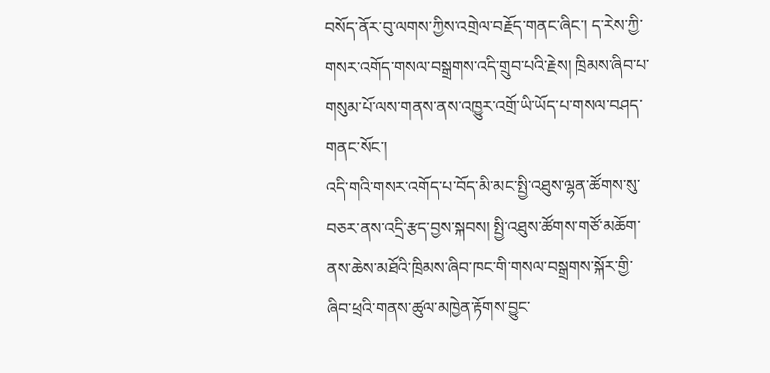བསོད་ནོར་བུ་ལགས་ཀྱིས་འགྲེལ་བརྗོད་གནང་ཞིང་། ད་རེས་ཀྱི་གསར་འགོད་གསལ་བསྒྲགས་འདི་གྲུབ་པའི་རྗེས། ཁྲིམས་ཞིབ་པ་གསུམ་པོ་ལས་གནས་ནས་འཁྱུར་འགྲོ་ཡི་ཡོད་པ་གསལ་བཤད་གནང་སོང་།
འདི་གའི་གསར་འགོད་པ་བོད་མི་མང་སྤྱི་འཐུས་ལྷན་ཚོགས་སུ་བཅར་ནས་འདྲི་རྩད་བྱས་སྐབས། སྤྱི་འཐུས་ཚོགས་གཙོ་མཆོག་ནས་ཆེས་མཐོའི་ཁྲིམས་ཞིབ་ཁང་གི་གསལ་བསྒྲགས་སྐོར་གྱི་ཞིབ་ཕྲའི་གནས་ཚུལ་མཁྱེན་རྟོགས་བྱུང་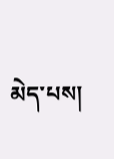མེད་པས།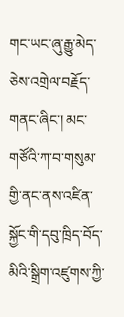གང་ཡང་ཞུ་རྒྱུ་མེད་ཅེས་འགྲེལ་བརྗོད་གནང་ཞིང་། མང་གཙོའི་ཀ་བ་གསུམ་གྱི་ནང་ནས་འཛིན་སྐྱོང་གི་དབུ་ཁྲིད་བོད་མིའི་སྒྲིག་འཛུགས་ཀྱི་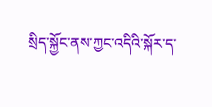སྲིད་སྐྱོང་ནས་ཀྱང་འདིའི་སྐོར་ད་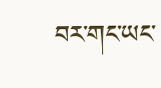བར་གང་ཡང་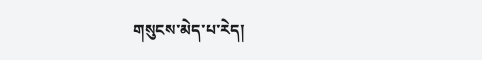གསུངས་མེད་པ་རེད།